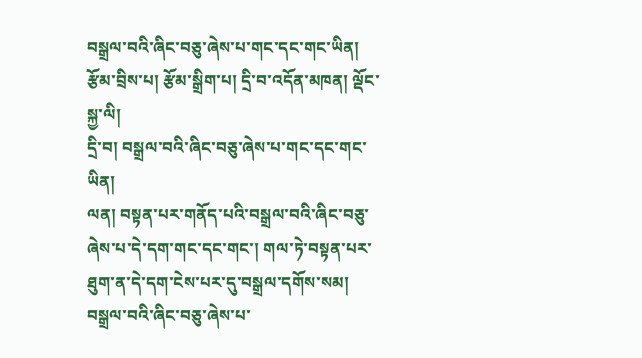བསྒྲལ་བའི་ཞིང་བཅུ་ཞེས་པ་གང་དང་གང་ཡིན།
རྩོམ་བྲིས་པ། རྩོམ་སྒྲིག་པ། དྲི་བ་འདོན་མཁན། ལྡོང་སྐྱ་ལི།
དྲི་བ། བསྒྲལ་བའི་ཞིང་བཅུ་ཞེས་པ་གང་དང་གང་ཡིན།
ལན། བསྟན་པར་གནོད་པའི་བསྒྲལ་བའི་ཞིང་བཅུ་ཞེས་པ་དེ་དག་གང་དང་གང་། གལ་ཏེ་བསྟན་པར་ཐུག་ན་དེ་དག་ངེས་པར་དུ་བསྒྲལ་དགོས་སམ།
བསྒྲལ་བའི་ཞིང་བཅུ་ཞེས་པ་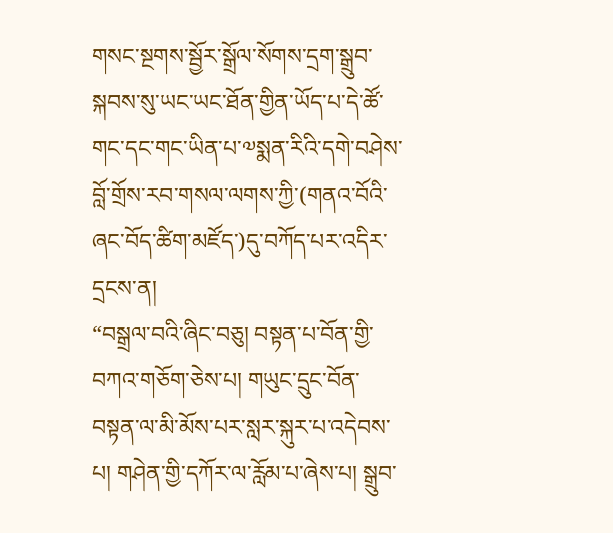གསང་སྔགས་སྦྱོར་སྒྲོལ་སོགས་དྲག་སྒྲུབ་སྐབས་སུ་ཡང་ཡང་ཐོན་གྱིན་ཡོད་པ་དེ་ཚོ་གང་དང་གང་ཡིན་པ་༧སྨན་རིའི་དགེ་བཤེས་བློ་གྲོས་རབ་གསལ་ལགས་ཀྱི་(གནའ་བོའི་ཞང་བོད་ཚིག་མཛོད་)དུ་བཀོད་པར་འདིར་དྲངས་ན།
“བསྒྲལ་བའི་ཞིང་བཅུ། བསྟན་པ་བོན་གྱི་བཀའ་གཅོག་ཅེས་པ། གཡུང་དྲུང་བོན་བསྟན་ལ་མི་མོས་པར་སླར་སྐུར་པ་འདེབས་པ། གཤེན་གྱི་དཀོར་ལ་རློམ་པ་ཞེས་པ། སྒྲུབ་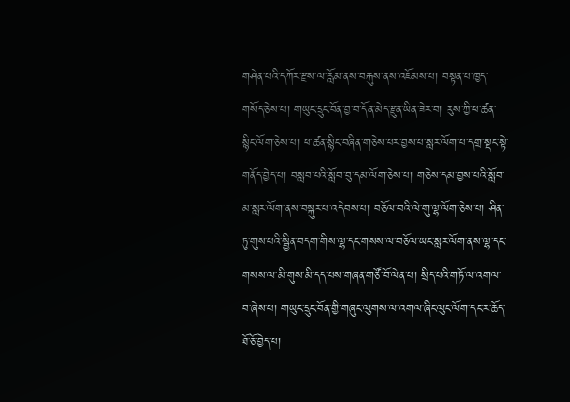གཤེན་པའི་དཀོར་རྫས་ལ་རློམ་ནས་བརྐུས་ནས་འཇོམས་པ། བསྟན་པ་ཁྱད་གསོད་ཅེས་པ། གཡུང་དྲུང་བོན་བྱ་བ་དོན་མེད་རྫུན་ཡིན་ཟེར་བ། རུས་ཀྱི་ཕ་ཚན་སྙིང་ལོག་ཅེས་པ། ཕ་ཚན་སྙིང་བཞིན་གཅེས་པར་བྱས་པ་སླར་ལོག་པ་དགྲ་སྡང་སྟེ་གནོད་བྱེད་པ། བསླབ་པའི་སློབ་བུ་དམ་ལོག་ཅེས་པ། གཅེས་དམ་བྱས་པའི་སློབ་མ་སླར་ལོག་ནས་བསྐུར་པ་འདེབས་པ། བཅོལ་བའི་ལེ་གུ་ལྷ་ལོག་ཅེས་པ། ཤིན་ཏུ་གུས་པའི་སྦྱིན་བདག་གིས་ལྷ་དང་གསས་ལ་བཅོལ་ཡང་སླར་ལོག་ནས་ལྷ་དང་གསས་ལ་མི་གུས་མི་དད་པས་གཞན་གཙོ་བོ་ལེན་པ། སྲིད་པའི་གཏོ་ལ་འགལ་བ་ཞེས་པ། གཡུང་དྲུང་བོན་གྱི་གཞུང་ལུགས་ལ་འགལ་ཞིང་ལུང་ལོག་དང་ར་ཆོད་ཐོ་ཅོ་བྱེད་པ།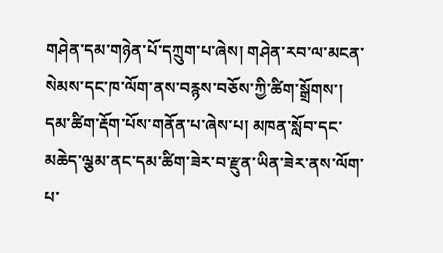གཤེན་དམ་གཉེན་པོ་དཀྲུག་པ་ཞེས། གཤེན་རབ་ལ་མངན་སེམས་དང་ཁ་ལོག་ནས་བརྙས་བཅོས་ཀྱི་ཚིག་སྒྲོགས་། དམ་ཚིག་རྡོག་པོས་གནོན་པ་ཞེས་པ། མཁན་སློབ་དང་མཆེད་ལྕམ་ནང་དམ་ཚིག་ཟེར་བ་རྫུན་ཡིན་ཟེར་ནས་ལོག་པ་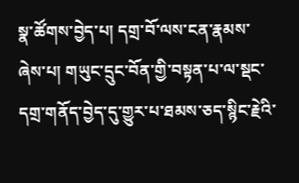སྣ་ཚོགས་བྱེད་པ། དགྲ་བོ་ལས་ངན་རྣམས་ཞེས་པ། གཡུང་དྲུང་བོན་གྱི་བསྟན་པ་ལ་སྡང་དགྲ་གནོད་བྱེད་དུ་གྱུར་པ་ཐམས་ཅད་སྙིང་རྗེའི་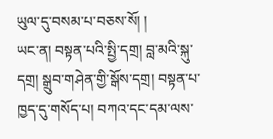ཡུལ་དུ་བསམ་པ་བཅས་སོ། །
ཡང་ན། བསྟན་པའི་སྤྱི་དགྲ། བླ་མའི་སྐུ་དགྲ། སྒྲུབ་གཤེན་གྱི་སྒོས་དགྲ། བསྟན་པ་ཁྱད་དུ་གསོད་པ། བཀའ་དང་དམ་ལས་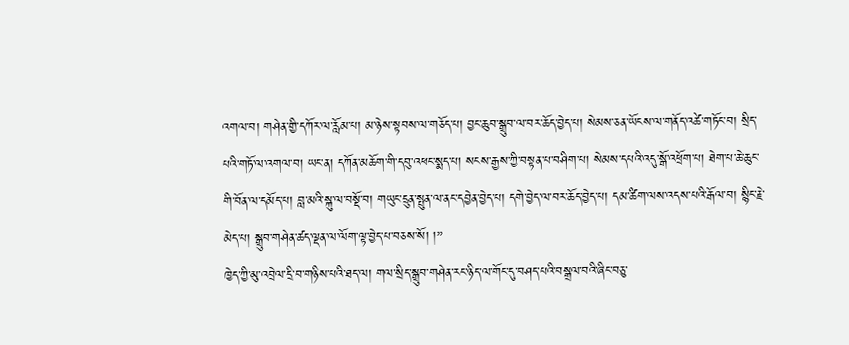འགལ་བ། གཤེན་གྱི་དཀོར་ལ་རློམ་པ། མ་ཉེས་སྟབས་ལ་གཅོད་པ། བྱང་ཆུབ་སྒྲུབ་ལ་བར་ཆོད་བྱེད་པ། སེམས་ཅན་ཡོངས་ལ་གནོད་འཚེ་གཏོང་བ། སྲིད་པའི་གཏོ་ལ་འགལ་བ། ཡང་ན། དཀོན་མཆོག་གི་དབུ་འཕང་སྨད་པ། སངས་རྒྱས་ཀྱི་བསྟན་པ་བཤིག་པ། སེམས་དཔའི་འདུ་སྒོ་འཕྲོག་པ། ཐེག་པ་ཆེ་ཆུང་གི་བོན་ལ་དམོད་པ། བླ་མའི་སྐུ་ལ་བསྡོ་བ། གཡུང་དྲུན་སྤུན་ལ་ནང་དབྱེན་བྱེད་པ། དགེ་བྱེད་ལ་བར་ཆོད་བྱེད་པ། དམ་ཚིག་ལས་འདས་པའི་རྒོལ་བ། སྙིང་རྗེ་མེད་པ། སྒྲུབ་གཤེན་ཚད་ལྡན་ལ་ལོག་ལྟ་བྱེད་པ་བཅས་སོ། །”
ཁྱེད་ཀྱི་མུ་འབྲེལ་དྲི་བ་གཉིས་པའི་ཐད་ལ། གལ་སྲིད་སྒྲུབ་གཤེན་རང་ཉིད་ལ་གོང་དུ་བཤད་པའི་བསྒྲལ་བའི་ཞིང་བཅུ་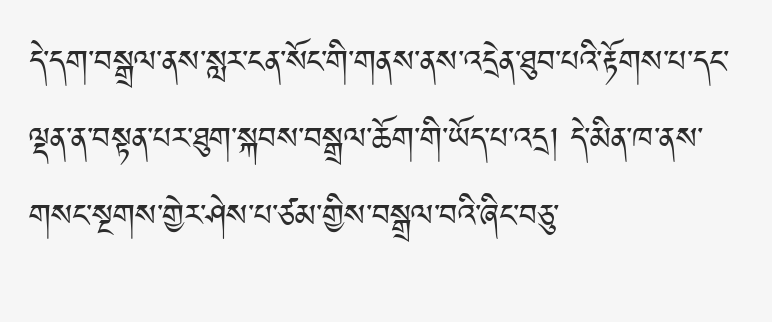དེ་དག་བསྒྲལ་ནས་སླར་ངན་སོང་གི་གནས་ནས་འདྲེན་ཐུབ་པའི་རྟོགས་པ་དང་ལྡན་ན་བསྟན་པར་ཐུག་སྐབས་བསྒྲལ་ཆོག་གི་ཡོད་པ་འདྲ། དེ་མིན་ཁ་ནས་གསང་སྔགས་གྱེར་ཤེས་པ་ཙམ་གྱིས་བསྒྲལ་བའི་ཞིང་བཅུ་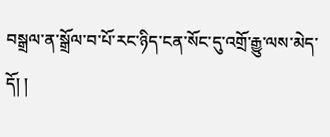བསྒྲལ་ན་སྒྲོལ་བ་པོ་རང་ཉིད་ངན་སོང་དུ་འགྲོ་རྒྱུ་ལས་མེད་དོ། །